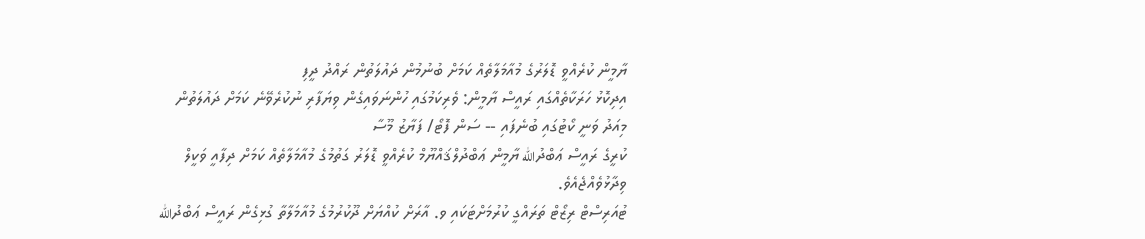ޔާމީން ކުރެއްވީ ޑޮލަރުގެ މުއާމަލާތެއް ކަމަށް ބުނުމުން ދައުލަތުން ރައްދު ދީފި
އިދިކޮޅު ހަރަކާތެއްގައި ރައީސް ޔާމީން: ވެރިކަމުގައި ހުންނަވައިގެން ވިޔަފާރި ނުކުރެވޭނެ ކަމަށް ދައުލަތުން މިއަދު ވަނީ ކޯޓުގައި ބުނެފައި -- ސަން ފޮޓޯ/ ފަޔާޒު މޫސާ
ކުރީގެ ރައީސް ޢަބްދުالله ޔާމީން ޢަބްދުލްޤައްޔޫމް ކުރެއްވީ ޑޮލަރު ގަތުމުގެ މުއާމަލާތެއް ކަމަށް ދިފާއީ ވަކީލް ވިދާޅުވެއްޖެއެވެ.
ޓުއަރިސްޓް ރިޒޯޓް ތަރައްގީ ކުރުމަށްޓަކައި ވ. އާރަށް ކުއްޔަށް ދޫކުރުމުގެ މުއާމަލާތާ ގުޅިގެން ރައީސް ޢަބްދުالله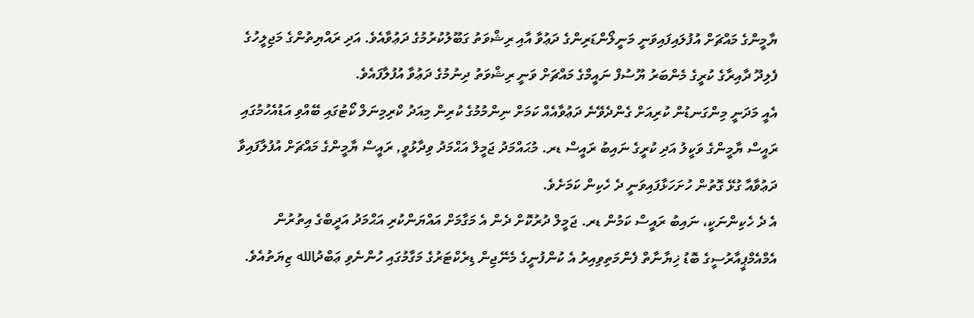ޔާމީންގެ މައްޗަށް އުފުލައިފައިވަނީ މަނީލޯންޑަރިންގެ ދަޢުވާ އާއި ރިޝްވަތު ގަބޫލުކުރުމުގެ ދަޢުވާއެވެ. އަދި ރައްޔިތުންގެ މަޖިލީހުގެ ފެލިދޫ ދާއިރާގެ ކުރީގެ މެންބަރު ޔޫސުފް ނައީމްގެ މައްޗަށް ވަނީ ރިޝްވަތު ދިނުމުގެ ދަޢުވާ އުފުލާފައެވެ.
އެއީ މަދަނީ މިންގަނޑުން ކުރިއަށް ގެންދެވޭނެ ދަޢުވާއެއް ކަމަށް ނިންމުމުގެ ކުރިން މިއަދު ކްރިމިނަލް ކޯޓުގައި ބޭއްވި އަޑުއެހުމުގައި ރައީސް ޔާމީންގެ ވަކީލު އަދި ކުރީގެ ނައިބު ރައީސް ޑރ. މުޙައްމަދު ޖަމީލް އަޙްމަދު ވިދާޅުވީ, ރައީސް ޔާމީންގެ މައްޗަށް އުފުލާފައިވާ ދަޢުވާއާ ގުޅޭ ގޮތުން ހުށަހަޅާފައިވަނީ ދެ ހެކިން ކަމަށެވެ.
އެ ދެ ހެކިންނަކީ، ނައިބު ރައީސް ކަމުން ޑރ. ޖަމީލް ދުރުކޮށް ދެން އެ މަގާމަށް އައްޔަންކުރި އަޙްމަދު އަދީބްގެ އިތުރުން އެމްއެމްޕީއާރުސީގެ ބޮޑު ޚިޔާނާތް ފެންމަތިވިއިރު އެ ކުންފުނީގެ މެނޭޖިން ޑިރެކްޓަރުގެ މަގާމުގައި ހުންނެވި ޢަބްދުالله ޒިޔަތުއެވެ.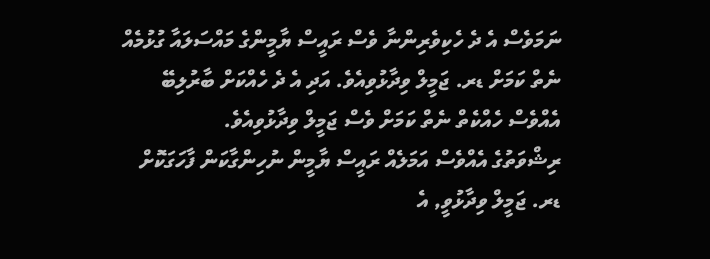ނަމަވެސް އެ ދެ ހެކިވެރިންނާ ވެސް ރައީސް ޔާމީންގެ މައްސަލައާ ގުޅުމެއް ނެތް ކަމަށް ޑރ. ޖަމީލް ވިދާޅުވިއެވެ. އަދި އެ ދެ ހެއްކަށް ބާރުލިބޭ އެއްވެސް ހެއްކެތް ނެތް ކަމަށް ވެސް ޖަމީލް ވިދާޅުވިއެވެ.
ރިޝްވަތުގެ އެއްވެސް އަމަލެއް ރައީސް ޔާމީން ނުހިންގާކަން ފާހަގަކޮށް ޑރ. ޖަމީލް ވިދާޅުވީ, އެ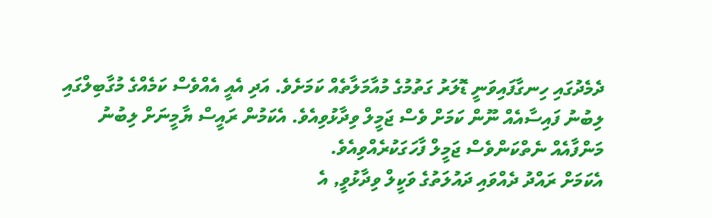ދެމެދުގައި ހިނގާފައިވަނީ ޑޮލަރު ގަތުމުގެ މުއާމަލާތެއް ކަމަށެވެ. އަދި އެއީ އެއްވެސް ކަމެއްގެ މުގާބިލްގައި ލިބުނު ފައިސާއެއް ނޫން ކަމަށް ވެސް ޖަމީލް ވިދާޅުވިއެވެ. އެކަމުން ރައީސް ޔާމީނަށް ލިބުނު މަންފާއެއް ނެތްކަންވެސް ޖަމީލް ފާހަގަކުރެއްވިއެވެ.
އެކަމަށް ރައްދު ދެއްވައި ދައުލަތުގެ ވަކީލް ވިދާޅުވީ, އެ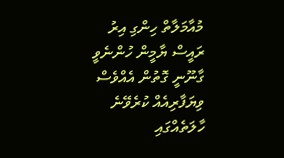މުއާމަލާތް ހިންގި އިރު ރައީސް ޔާމީން ހުންނެވީ ގާނޫނީ ގޮތުން އެއްވެސް ވިޔަފާރިއެއް ކުރެވޭނެ ހާލަތެއްގައި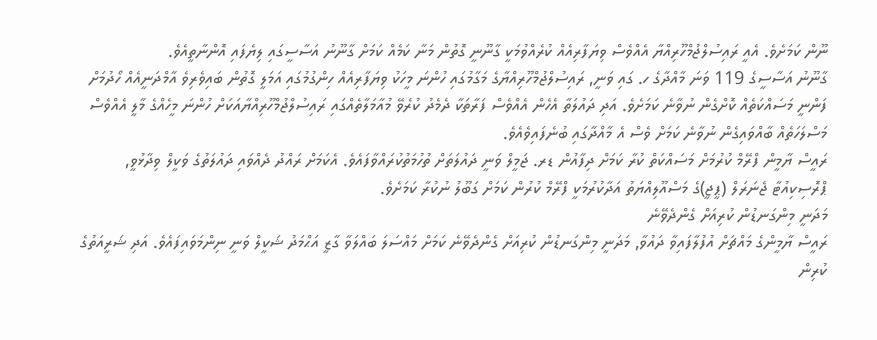ނޫން ކަމަށެވެ. އެއީ ރައިސުލްޖުމްހޫރިއްޔާ އެއްވެސް ވިޔަފާރިއެއް ކުރެއްވުމަކީ ގާނޫނީ ގޮތުން މަނާ ކަމެއް ކަމަށް ގާނޫނު އަސާސީގައި ލިޔެފައި އޮންނާތީއެވެ.
ގާނޫނު އަސާސީގެ 119 ވަނަ މާއްދާގެ ހ. ގައި ވަނީ, ރައިސުލްޖުމްހޫރިއްޔާގެ މަގާމުގައި ހުންނަ މީހަކު ވިޔަފާރިއެއް ހިންގުމުގައި އަމަލީ ގޮތުން ބައިވެރިވެ އާމްދަނީއެއް ހޯދުމަށް ފަންނީ މަސައްކަތެއް ކޮށްގެން ނުވާނެ ކަމަށެވެ. އަދި ދައުލަތާ އެހެން އެއްވެސް ފަރާތަކާ ދެމެދު ކުރެވޭ މުއާމަލާތެއްގައި ރައިސުލްޖުމްހޫރިއްޔާއަކަށް ހުންނަ މީހެއްގެ މާލީ އެއްވެސް މަސްލަހަތެއް ބާއްވައިގެން ނުވާނެ ކަމަށް ވެސް އެ މާއްދާގައި ބުނެފައިވެއެވެ.
ރައީސް ޔާމީން ފްރޭމް ކުރުމަށް މަސައްކަތް ކުރާ ކަމަށް ދިފާއުން ޑރ. ޖަމީލް ވަނީ ދައުލަތަށް ތުހުމަތުކުރައްވާފައެވެ. އެކަމަށް ރައްދު ދެއްވައި ދައުލަތުގެ ވަކީލް ވިދާޅުވީ, ޕްރޮސިކިއުޓާ ޖެނަރަލް (ޕީޖީ)ގެ މަސްއޫލިއްޔަތު އަދާކުރުމަކީ ފްރޭމް ކުރުން ކަމަށް ގަބޫލު ނުކުރާ ކަމަށެވެ.
މަދަނީ މިންގަނޑުން ކުރިއަށް ގެންދެވޭނެ
ރައީސް ޔާމީންގެ މައްޗަށް އުފުލާފައިވާ ދައުވާ, މަދަނީ މިންގަނޑުން ކުރިއަށް ގެންދެވޭނެ ކަމަށް މައްސަލަ ބައްލަވާ ގާޒީ އަޙްމަދު ޝަކީލް ވަނީ ނިންމަވައިފައެވެ. އަދި ޝަރީއަތުގެ ކުރިން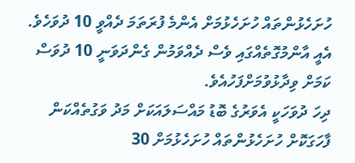ހުށަހެޅުންތައް ހުށަހެޅުމަށް އެންމެ ފުރަތަމަ ދެއްވީ 10 ދުވަހެވެ. އެއީ އާންމުގޮތެއްގައި ވެސް ދެއްވަމުން ގެންދަވަނީ 10 ދުވަސް ކަމަށް ވިދާޅުވުމަށްފަހުއެވެ.
ދިހަ ދުވަހަކީ އެވަރުގެ ބޮޑު މައްސަލައަކަށް މަދު ވަގުތެއްކަން ފާހަގަކޮށް ހުށަހެޅުންތައް ހުށަހެޅުމަށް 30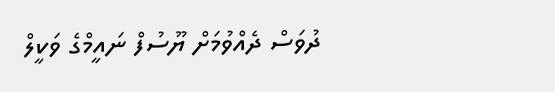ދުވަސް ދެއްވުމަށް ޔޫސުފް ނައީމްގެ ވަކީލް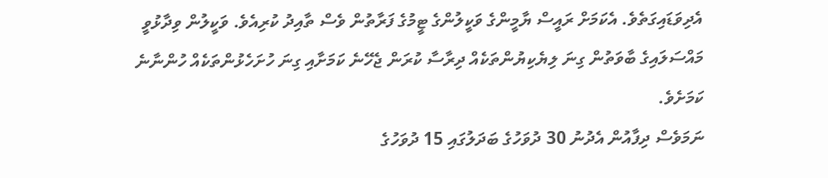އެދިވަޑައިގަތެވެ. އެކަމަށް ރައީސް ޔާމީންގެ ވަކީލުންގެ ޓީމުގެ ފަރާތުން ވެސް ތާއިދު ކުރިއެވެ. ވަކީލުން ވިދާޅުވީ މައްސަލައިގެ ބާވަތުން ގިނަ ލިޔެކިޔުންތަކެއް ދިރާސާ ކުރަން ޖެހޭނެ ކަމަށާއި ގިނަ ހުށަހެޅުންތަކެއް ހުންނާނެ ކަމަށެވެ.
ނަމަވެސް ދިފާއުން އެދުނު 30 ދުވަހުގެ ބަދަލުގައި 15 ދުވަހުގެ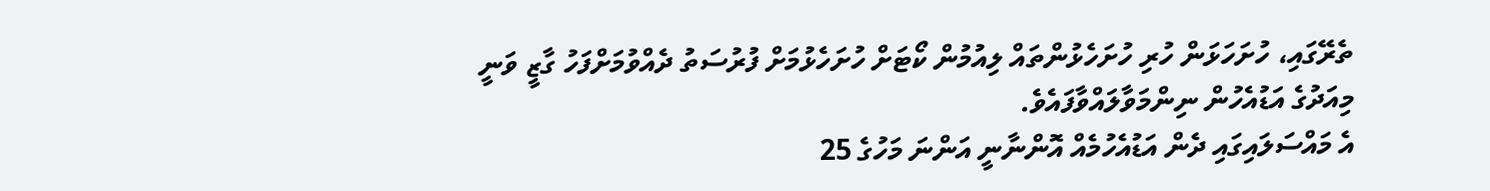ތެރޭގައި، ހުށަހަޅަން ހުރި ހުށަހެޅުންތައް ލިއުމުން ކޯޓަށް ހުށަހެޅުމަށް ފުރުސަތު ދެއްވުމަށްފަހު ގާޒީ ވަނީ މިއަދުގެ އަޑުއެހުން ނިންމަވާލައްވާފައެވެ.
އެ މައްސަލައިގައި ދެން އަޑުއެހުމެއް އޮންނާނީ އަންނަ މަހުގެ 25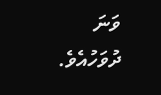ވަނަ ދުވަހުއެވެ.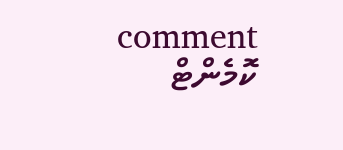comment ކޮމެންޓް